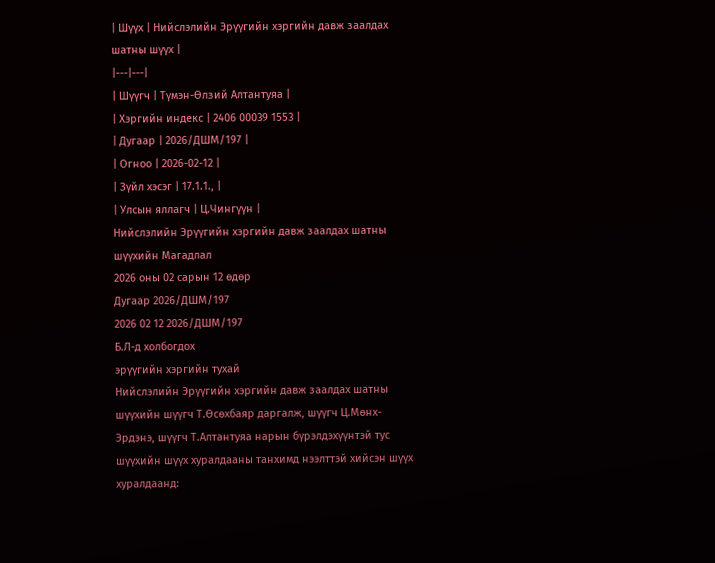| Шүүх | Нийслэлийн Эрүүгийн хэргийн давж заалдах шатны шүүх |
|---|---|
| Шүүгч | Түмэн-Өлзий Алтантуяа |
| Хэргийн индекс | 2406 00039 1553 |
| Дугаар | 2026/ДШМ/197 |
| Огноо | 2026-02-12 |
| Зүйл хэсэг | 17.1.1., |
| Улсын яллагч | Ц.Чингүүн |
Нийслэлийн Эрүүгийн хэргийн давж заалдах шатны шүүхийн Магадлал
2026 оны 02 сарын 12 өдөр
Дугаар 2026/ДШМ/197
2026 02 12 2026/ДШМ/197
Б.Л-д холбогдох
эрүүгийн хэргийн тухай
Нийслэлийн Эрүүгийн хэргийн давж заалдах шатны шүүхийн шүүгч Т.Өсөхбаяр даргалж, шүүгч Ц.Мөнх-Эрдэнэ, шүүгч Т.Алтантуяа нарын бүрэлдэхүүнтэй тус шүүхийн шүүх хуралдааны танхимд нээлттэй хийсэн шүүх хуралдаанд: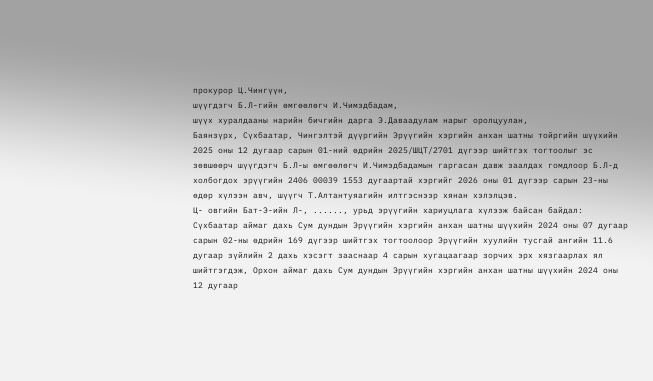прокурор Ц.Чингүүн,
шүүгдэгч Б.Л-гийн өмгөөлөгч И.Чимэдбадам,
шүүх хуралдааны нарийн бичгийн дарга Э.Даваадулам нарыг оролцуулан,
Баянзүрх, Сүхбаатар, Чингэлтэй дүүргийн Эрүүгийн хэргийн анхан шатны тойргийн шүүхийн 2025 оны 12 дугаар сарын 01-ний өдрийн 2025/ШЦТ/2701 дүгээр шийтгэх тогтоолыг эс зөвшөөрч шүүгдэгч Б.Л-ы өмгөөлөгч И.Чимэдбадамын гаргасан давж заалдах гомдлоор Б.Л-д холбогдох эрүүгийн 2406 00039 1553 дугаартай хэргийг 2026 оны 01 дүгээр сарын 23-ны өдөр хүлээн авч, шүүгч Т.Алтантуяагийн илтгэснээр хянан хэлэлцэв.
Ц- овгийн Бат-Э-ийн Л-, ......, урьд эрүүгийн хариуцлага хүлээж байсан байдал:
Сүхбаатар аймаг дахь Сум дундын Эрүүгийн хэргийн анхан шатны шүүхийн 2024 оны 07 дугаар сарын 02-ны өдрийн 169 дүгээр шийтгэх тогтоолоор Эрүүгийн хуулийн тусгай ангийн 11.6 дугаар зүйлийн 2 дахь хэсэгт зааснаар 4 сарын хугацаагаар зорчих эрх хязгаарлах ял шийтгэгдэж, Орхон аймаг дахь Сум дундын Эрүүгийн хэргийн анхан шатны шүүхийн 2024 оны 12 дугаар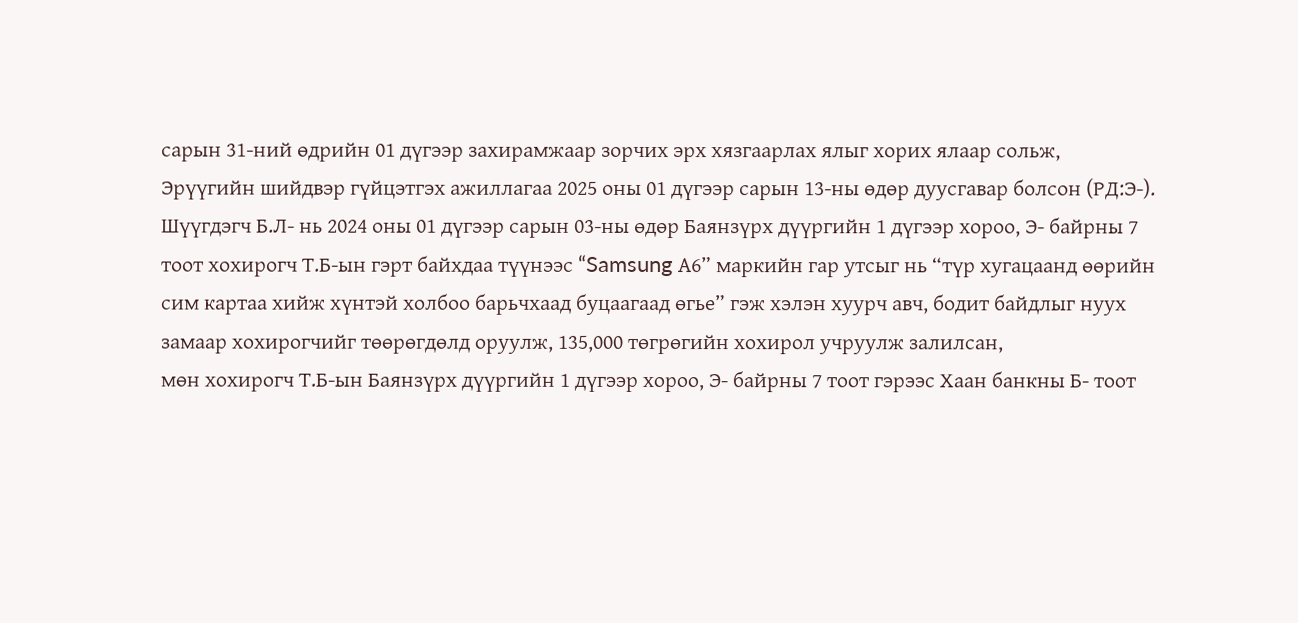сарын 31-ний өдрийн 01 дүгээр захирамжаар зорчих эрх хязгаарлах ялыг хорих ялаар сольж, Эрүүгийн шийдвэр гүйцэтгэх ажиллагаа 2025 оны 01 дүгээр сарын 13-ны өдөр дуусгавар болсон (РД:Э-).
Шүүгдэгч Б.Л- нь 2024 оны 01 дүгээр сарын 03-ны өдөр Баянзүрх дүүргийн 1 дүгээр хороо, Э- байрны 7 тоот хохирогч Т.Б-ын гэрт байхдаа түүнээс “Samsung А6” маркийн гар утсыг нь “түр хугацаанд өөрийн сим картаа хийж хүнтэй холбоо барьчхаад буцаагаад өгье” гэж хэлэн хуурч авч, бодит байдлыг нуух замаар хохирогчийг төөрөгдөлд оруулж, 135,000 төгрөгийн хохирол учруулж залилсан,
мөн хохирогч Т.Б-ын Баянзүрх дүүргийн 1 дүгээр хороо, Э- байрны 7 тоот гэрээс Хаан банкны Б- тоот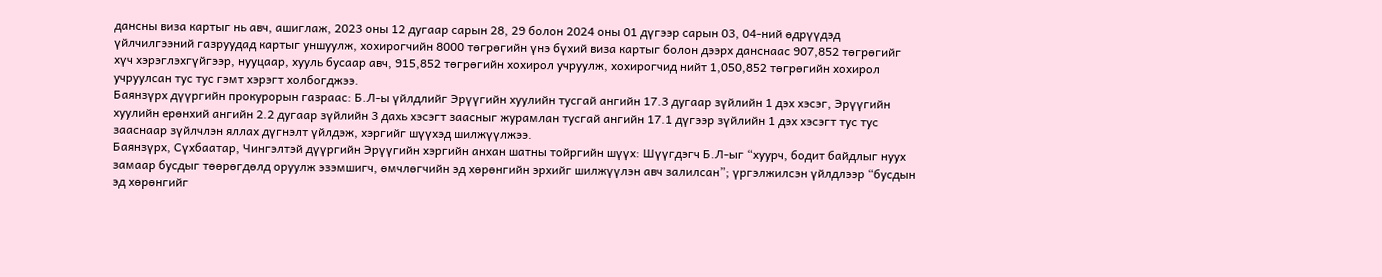дансны виза картыг нь авч, ашиглаж, 2023 оны 12 дугаар сарын 28, 29 болон 2024 оны 01 дүгээр сарын 03, 04-ний өдрүүдэд үйлчилгээний газруудад картыг уншуулж, хохирогчийн 8000 төгрөгийн үнэ бүхий виза картыг болон дээрх данснаас 907,852 төгрөгийг хүч хэрэглэхгүйгээр, нууцаар, хууль бусаар авч, 915,852 төгрөгийн хохирол учруулж, хохирогчид нийт 1,050,852 төгрөгийн хохирол учруулсан тус тус гэмт хэрэгт холбогджээ.
Баянзүрх дүүргийн прокурорын газраас: Б.Л-ы үйлдлийг Эрүүгийн хуулийн тусгай ангийн 17.3 дугаар зүйлийн 1 дэх хэсэг, Эрүүгийн хуулийн ерөнхий ангийн 2.2 дугаар зүйлийн 3 дахь хэсэгт заасныг журамлан тусгай ангийн 17.1 дүгээр зүйлийн 1 дэх хэсэгт тус тус зааснаар зүйлчлэн яллах дүгнэлт үйлдэж, хэргийг шүүхэд шилжүүлжээ.
Баянзүрх, Сүхбаатар, Чингэлтэй дүүргийн Эрүүгийн хэргийн анхан шатны тойргийн шүүх: Шүүгдэгч Б.Л-ыг “хуурч, бодит байдлыг нуух замаар бусдыг төөрөгдөлд оруулж эзэмшигч, өмчлөгчийн эд хөрөнгийн эрхийг шилжүүлэн авч залилсан”; үргэлжилсэн үйлдлээр “бусдын эд хөрөнгийг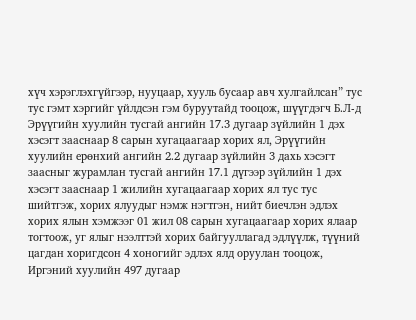хүч хэрэглэхгүйгээр, нууцаар, хууль бусаар авч хулгайлсан” тус тус гэмт хэргийг үйлдсэн гэм буруутайд тооцож, шүүгдэгч Б.Л-д Эрүүгийн хуулийн тусгай ангийн 17.3 дугаар зүйлийн 1 дэх хэсэгт зааснаар 8 сарын хугацаагаар хорих ял, Эрүүгийн хуулийн ерөнхий ангийн 2.2 дугаар зүйлийн 3 дахь хэсэгт заасныг журамлан тусгай ангийн 17.1 дүгээр зүйлийн 1 дэх хэсэгт зааснаар 1 жилийн хугацаагаар хорих ял тус тус шийтгэж, хорих ялуудыг нэмж нэгтгэн, нийт биечлэн эдлэх хорих ялын хэмжээг 01 жил 08 сарын хугацаагаар хорих ялаар тогтоож, уг ялыг нээлттэй хорих байгууллагад эдлүүлж, түүний цагдан хоригдсон 4 хоногийг эдлэх ялд оруулан тооцож, Иргэний хуулийн 497 дугаар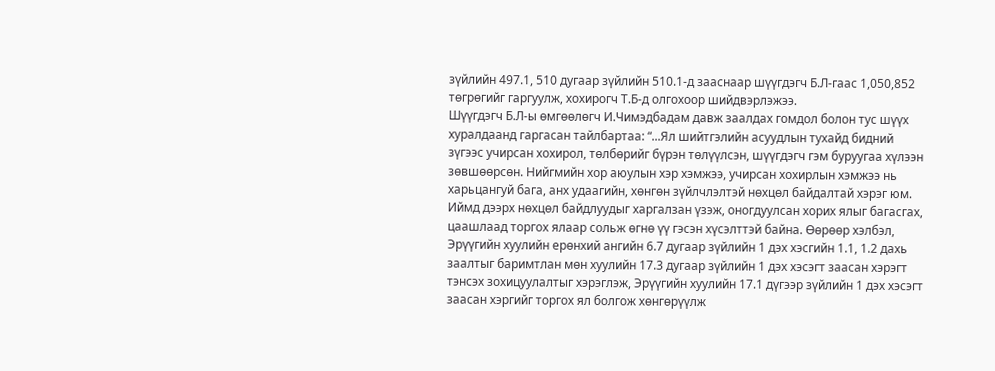зүйлийн 497.1, 510 дугаар зүйлийн 510.1-д зааснаар шүүгдэгч Б.Л-гаас 1,050,852 төгрөгийг гаргуулж, хохирогч Т.Б-д олгохоор шийдвэрлэжээ.
Шүүгдэгч Б.Л-ы өмгөөлөгч И.Чимэдбадам давж заалдах гомдол болон тус шүүх хуралдаанд гаргасан тайлбартаа: “...Ял шийтгэлийн асуудлын тухайд бидний зүгээс учирсан хохирол, төлбөрийг бүрэн төлүүлсэн, шүүгдэгч гэм буруугаа хүлээн зөвшөөрсөн. Нийгмийн хор аюулын хэр хэмжээ, учирсан хохирлын хэмжээ нь харьцангуй бага, анх удаагийн, хөнгөн зүйлчлэлтэй нөхцөл байдалтай хэрэг юм. Иймд дээрх нөхцөл байдлуудыг харгалзан үзэж, оногдуулсан хорих ялыг багасгах, цаашлаад торгох ялаар сольж өгнө үү гэсэн хүсэлттэй байна. Өөрөөр хэлбэл, Эрүүгийн хуулийн ерөнхий ангийн 6.7 дугаар зүйлийн 1 дэх хэсгийн 1.1, 1.2 дахь заалтыг баримтлан мөн хуулийн 17.3 дугаар зүйлийн 1 дэх хэсэгт заасан хэрэгт тэнсэх зохицуулалтыг хэрэглэж, Эрүүгийн хуулийн 17.1 дүгээр зүйлийн 1 дэх хэсэгт заасан хэргийг торгох ял болгож хөнгөрүүлж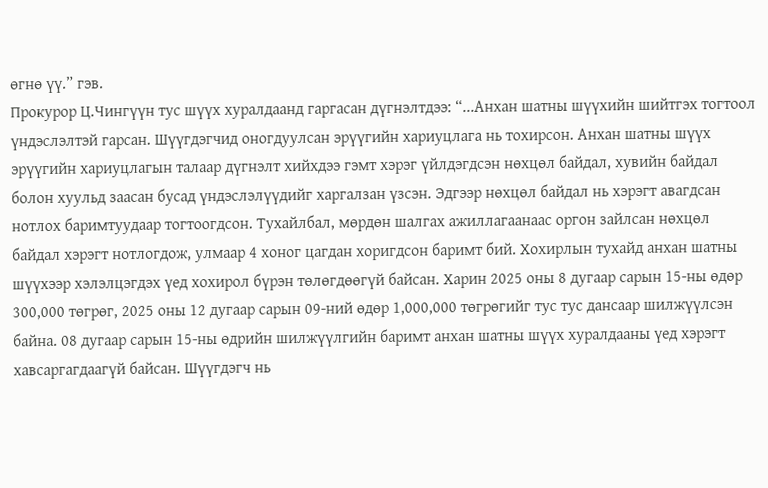өгнө үү.” гэв.
Прокурор Ц.Чингүүн тус шүүх хуралдаанд гаргасан дүгнэлтдээ: “...Анхан шатны шүүхийн шийтгэх тогтоол үндэслэлтэй гарсан. Шүүгдэгчид оногдуулсан эрүүгийн хариуцлага нь тохирсон. Анхан шатны шүүх эрүүгийн хариуцлагын талаар дүгнэлт хийхдээ гэмт хэрэг үйлдэгдсэн нөхцөл байдал, хувийн байдал болон хуульд заасан бусад үндэслэлүүдийг харгалзан үзсэн. Эдгээр нөхцөл байдал нь хэрэгт авагдсан нотлох баримтуудаар тогтоогдсон. Тухайлбал, мөрдөн шалгах ажиллагаанаас оргон зайлсан нөхцөл байдал хэрэгт нотлогдож, улмаар 4 хоног цагдан хоригдсон баримт бий. Хохирлын тухайд анхан шатны шүүхээр хэлэлцэгдэх үед хохирол бүрэн төлөгдөөгүй байсан. Харин 2025 оны 8 дугаар сарын 15-ны өдөр 300,000 төгрөг, 2025 оны 12 дугаар сарын 09-ний өдөр 1,000,000 төгрөгийг тус тус дансаар шилжүүлсэн байна. 08 дугаар сарын 15-ны өдрийн шилжүүлгийн баримт анхан шатны шүүх хуралдааны үед хэрэгт хавсаргагдаагүй байсан. Шүүгдэгч нь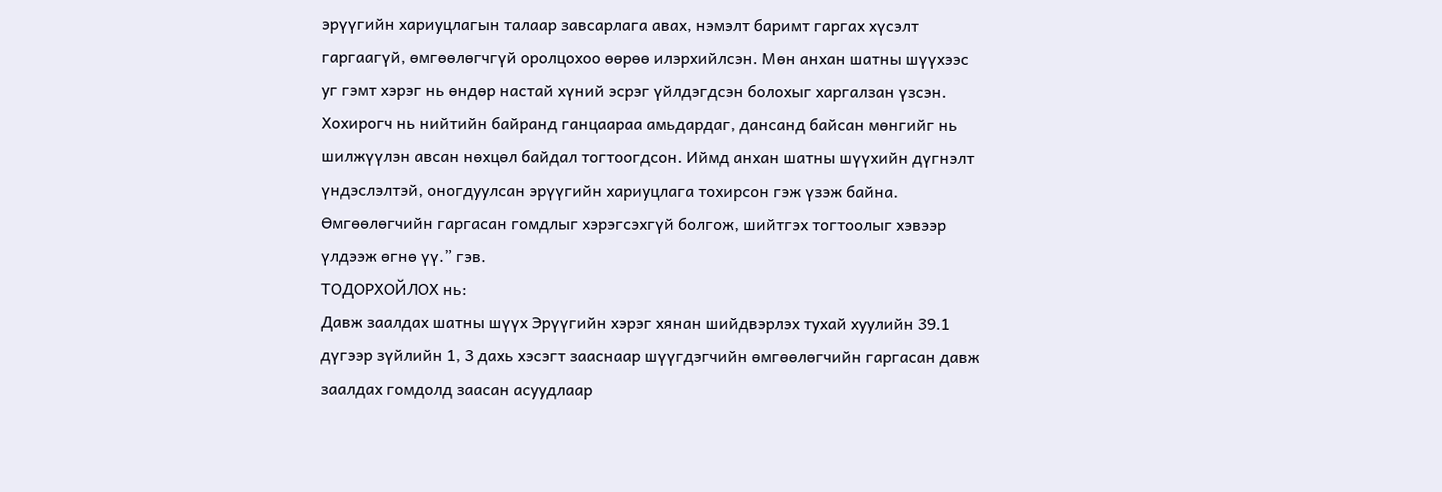эрүүгийн хариуцлагын талаар завсарлага авах, нэмэлт баримт гаргах хүсэлт гаргаагүй, өмгөөлөгчгүй оролцохоо өөрөө илэрхийлсэн. Мөн анхан шатны шүүхээс уг гэмт хэрэг нь өндөр настай хүний эсрэг үйлдэгдсэн болохыг харгалзан үзсэн. Хохирогч нь нийтийн байранд ганцаараа амьдардаг, дансанд байсан мөнгийг нь шилжүүлэн авсан нөхцөл байдал тогтоогдсон. Иймд анхан шатны шүүхийн дүгнэлт үндэслэлтэй, оногдуулсан эрүүгийн хариуцлага тохирсон гэж үзэж байна. Өмгөөлөгчийн гаргасан гомдлыг хэрэгсэхгүй болгож, шийтгэх тогтоолыг хэвээр үлдээж өгнө үү.” гэв.
ТОДОРХОЙЛОХ нь:
Давж заалдах шатны шүүх Эрүүгийн хэрэг хянан шийдвэрлэх тухай хуулийн 39.1 дүгээр зүйлийн 1, 3 дахь хэсэгт зааснаар шүүгдэгчийн өмгөөлөгчийн гаргасан давж заалдах гомдолд заасан асуудлаар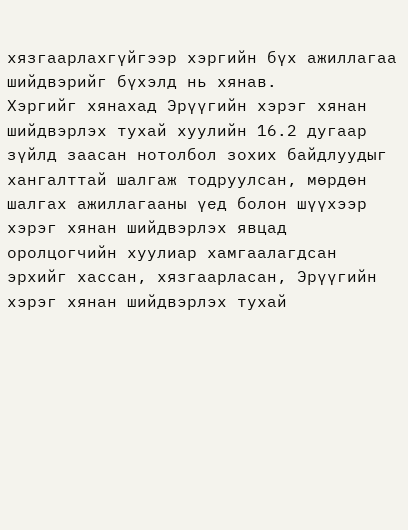хязгаарлахгүйгээр хэргийн бүх ажиллагаа шийдвэрийг бүхэлд нь хянав.
Хэргийг хянахад Эрүүгийн хэрэг хянан шийдвэрлэх тухай хуулийн 16.2 дугаар зүйлд заасан нотолбол зохих байдлуудыг хангалттай шалгаж тодруулсан, мөрдөн шалгах ажиллагааны үед болон шүүхээр хэрэг хянан шийдвэрлэх явцад оролцогчийн хуулиар хамгаалагдсан эрхийг хассан, хязгаарласан, Эрүүгийн хэрэг хянан шийдвэрлэх тухай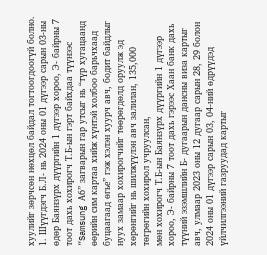хуулийг зөрчсөн нөхцөл байдал тогтоогдоогүй болно.
1. Шүүгдэгч Б.Л- нь 2024 оны 01 дүгээр сарын 03-ны өдөр Баянзүрх дүүргийн 1 дүгээр хороо, Э- байрны 7 тоот дахь хохирогч Т.Б-ын гэрт байхдаа түүнээс “Samsung А6” загварын гар утсыг нь “түр хугацаанд өөрийн сим картаа хийж хүнтэй холбоо барьчхаад буцаагаад өгье” гэж хэлэн хуурч авч, бодит байдлыг нуух замаар хохирогчийг төөрөгдөлд оруулж эд хөрөнгийг нь шилжүүлэн авч залилан, 135,000 төгрөгийн хохирол учруулсан,
мөн хохирогч Т.Б-ын Баянзүрх дүүргийн 1 дүгээр хороо, Э- байрны 7 тоот дахь гэрээс Хаан банк дахь түүний эзэмшлийн Б- дугаарын дансны виза картыг авч, улмаар 2023 оны 12 дугаар сарын 28, 29 болон 2024 оны 01 дүгээр сарын 03, 04-ний өдрүүдэд үйлчилгээний газруудад картыг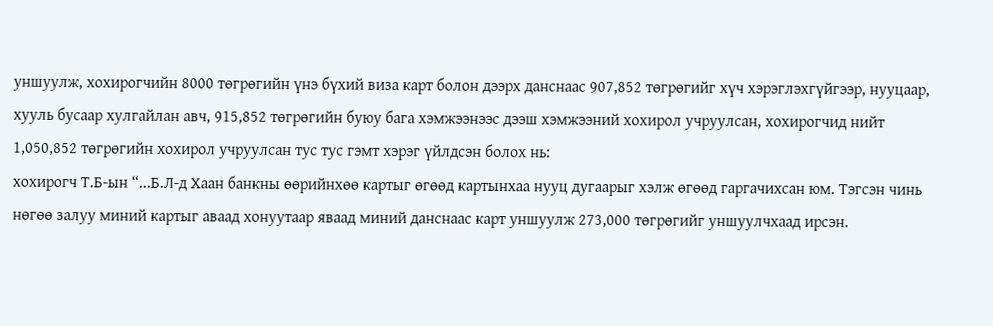уншуулж, хохирогчийн 8000 төгрөгийн үнэ бүхий виза карт болон дээрх данснаас 907,852 төгрөгийг хүч хэрэглэхгүйгээр, нууцаар, хууль бусаар хулгайлан авч, 915,852 төгрөгийн буюу бага хэмжээнээс дээш хэмжээний хохирол учруулсан, хохирогчид нийт 1,050,852 төгрөгийн хохирол учруулсан тус тус гэмт хэрэг үйлдсэн болох нь:
хохирогч Т.Б-ын “...Б.Л-д Хаан банкны өөрийнхөө картыг өгөөд картынхаа нууц дугаарыг хэлж өгөөд гаргачихсан юм. Тэгсэн чинь нөгөө залуу миний картыг аваад хонуутаар яваад миний данснаас карт уншуулж 273,000 төгрөгийг уншуулчхаад ирсэн.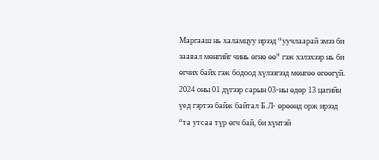Маргааш нь халамцуу ирээд “уучлаарай эмээ би заавал мөнгийг чинь өгнө өө” гэж хэлэхээр нь би өгчих байх гэж бодоод хүлээгээд мөнгөө өгөөгүй.
2024 оны 01 дүгээр сарын 03-ны өдөр 13 цагийн үед гэртээ байж байтал Б.Л- өрөөнд орж ирээд “та утсаа түр өгч бай, би хүнтэй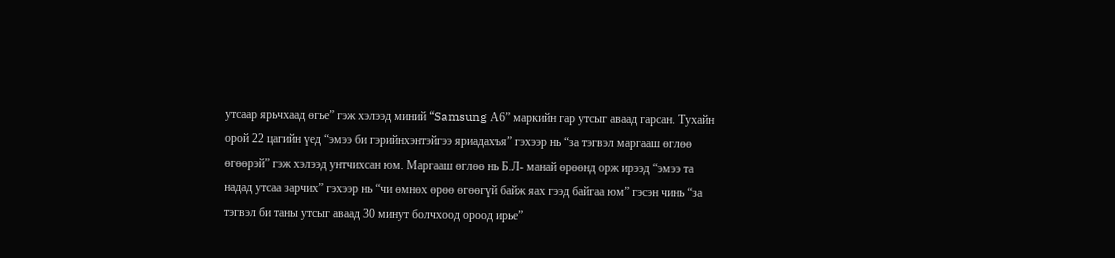утсаар ярьчхаад өгье” гэж хэлээд миний “Samsung А6” маркийн гар утсыг аваад гарсан. Тухайн орой 22 цагийн үед “эмээ би гэрийнхэнтэйгээ яриадахъя” гэхээр нь “за тэгвэл маргааш өглөө өгөөрэй” гэж хэлээд унтчихсан юм. Маргааш өглөө нь Б.Л- манай өрөөнд орж ирээд “эмээ та надад утсаа зарчих” гэхээр нь “чи өмнөх өрөө өгөөгүй байж яах гээд байгаа юм” гэсэн чинь “за тэгвэл би таны утсыг аваад 30 минут болчхоод ороод ирье”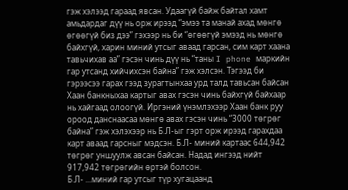гэж хэлээд гараад явсан. Удаагүй байж байтал хамт амьдардаг дүү нь орж ирээд “эмээ та манай ахад мөнгө өгөөгүй биз дээ” гэхээр нь би “өгөөгүй эмээд нь мөнгө байхгүй, харин миний утсыг аваад гарсан, сим карт хаана тавьчихав аа” гэсэн чинь дүү нь “таны I phone маркийн гар утсанд хийчихсэн байна” гэж хэлсэн. Тэгээд би гэрээсээ гарах гээд зурагтынхаа урд талд тавьсан байсан Хаан банкныхаа картыг авах гэсэн чинь байхгүй байхаар нь хайгаад олоогүй. Иргэний үнэмлэхээр Хаан банк руу ороод данснаасаа мөнгө авах гэсэн чинь “3000 төгрөг байна” гэж хэлэхээр нь Б.Л-ыг гэрт орж ирээд гарахдаа карт аваад гарсныг мэдсэн. Б.Л- миний картаас 644,942 төгрөг уншуулж авсан байсан. Надад ингээд нийт 917,942 төгрөгийн өртэй болсон.
Б.Л- ...миний гар утсыг түр хугацаанд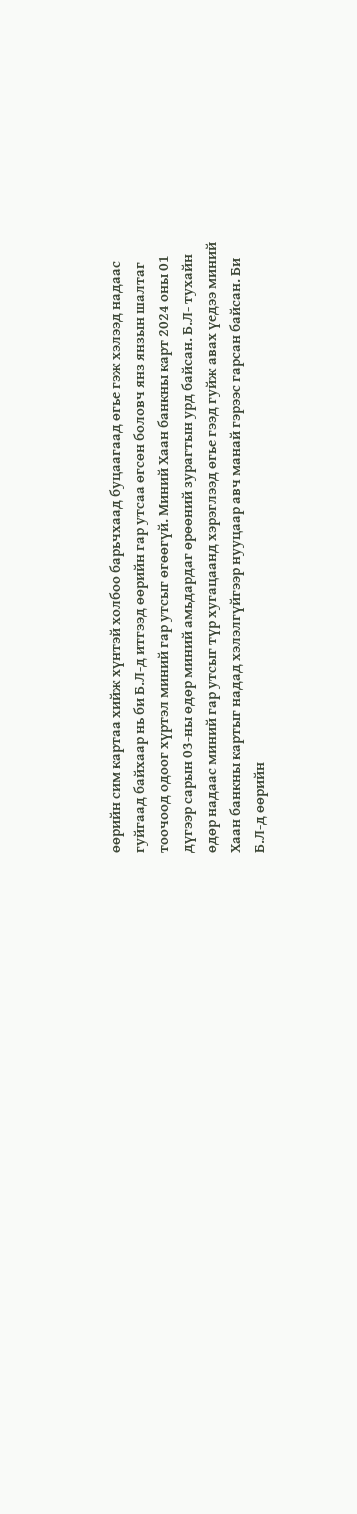өөрийн сим картаа хийж хүнтэй холбоо барьчхаад буцаагаад өгье гэж хэлээд надаас гуйгаад байхаар нь би Б.Л-д итгээд өөрийн гар утсаа өгсөн боловч янз янзын шалтаг тоочоод одоог хүртэл миний гар утсыг өгөөгүй. Миний Хаан банкны карт 2024 оны 01 дүгээр сарын 03-ны өдөр миний амьдардаг өрөөний зурагтын урд байсан. Б.Л- тухайн өдөр надаас миний гар утсыг түр хугацаанд хэрэглээд өгье гээд гуйж авах үедээ миний Хаан банкны картыг надад хэлэлгүйгээр нууцаар авч манай гэрээс гарсан байсан. Би Б.Л-д өөрийн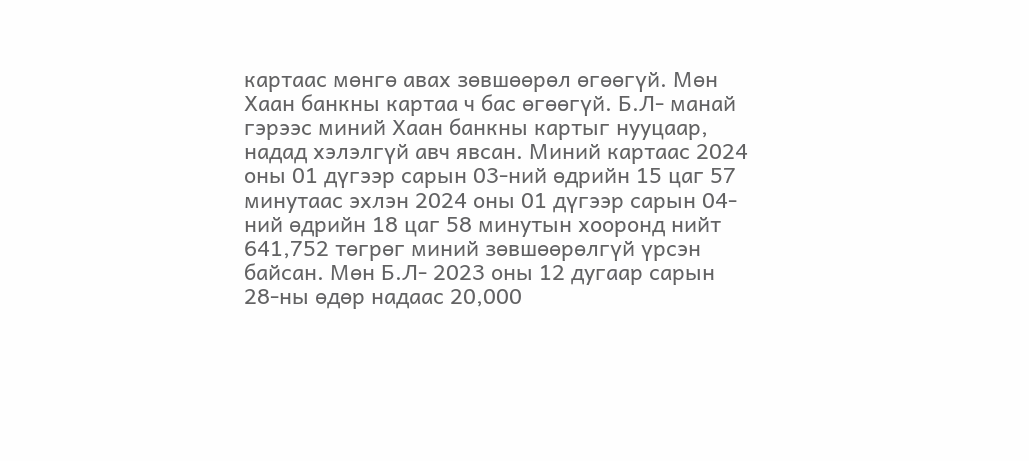картаас мөнгө авах зөвшөөрөл өгөөгүй. Мөн Хаан банкны картаа ч бас өгөөгүй. Б.Л- манай гэрээс миний Хаан банкны картыг нууцаар, надад хэлэлгүй авч явсан. Миний картаас 2024 оны 01 дүгээр сарын 03-ний өдрийн 15 цаг 57 минутаас эхлэн 2024 оны 01 дүгээр сарын 04-ний өдрийн 18 цаг 58 минутын хооронд нийт 641,752 төгрөг миний зөвшөөрөлгүй үрсэн байсан. Мөн Б.Л- 2023 оны 12 дугаар сарын 28-ны өдөр надаас 20,000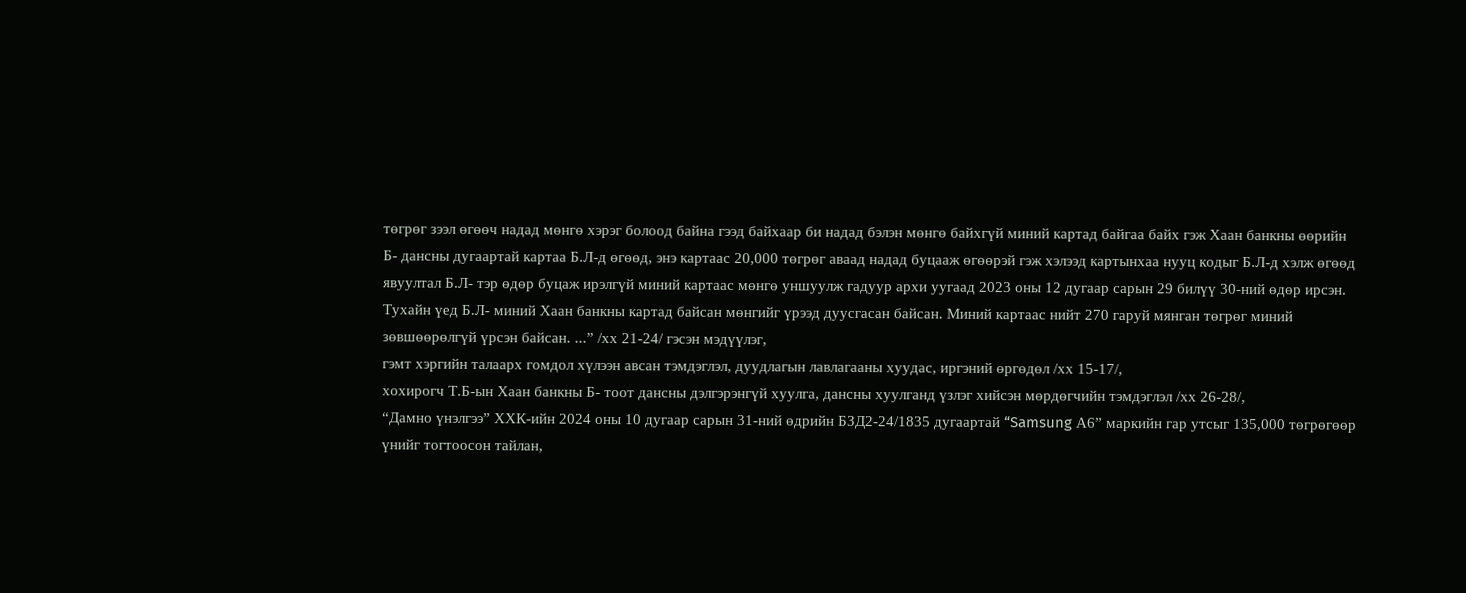төгрөг зээл өгөөч надад мөнгө хэрэг болоод байна гээд байхаар би надад бэлэн мөнгө байхгүй миний картад байгаа байх гэж Хаан банкны өөрийн Б- дансны дугаартай картаа Б.Л-д өгөөд, энэ картаас 20,000 төгрөг аваад надад буцааж өгөөрэй гэж хэлээд картынхаа нууц кодыг Б.Л-д хэлж өгөөд явуултал Б.Л- тэр өдөр буцаж ирэлгүй миний картаас мөнгө уншуулж гадуур архи уугаад 2023 оны 12 дугаар сарын 29 билүү 30-ний өдөр ирсэн. Тухайн үед Б.Л- миний Хаан банкны картад байсан мөнгийг үрээд дуусгасан байсан. Миний картаас нийт 270 гаруй мянган төгрөг миний зөвшөөрөлгүй үрсэн байсан. ...” /хх 21-24/ гэсэн мэдүүлэг,
гэмт хэргийн талаарх гомдол хүлээн авсан тэмдэглэл, дуудлагын лавлагааны хуудас, иргэний өргөдөл /хх 15-17/,
хохирогч Т.Б-ын Хаан банкны Б- тоот дансны дэлгэрэнгүй хуулга, дансны хуулганд үзлэг хийсэн мөрдөгчийн тэмдэглэл /хх 26-28/,
“Дамно үнэлгээ” ХХК-ийн 2024 оны 10 дугаар сарын 31-ний өдрийн БЗД2-24/1835 дугаартай “Samsung А6” маркийн гар утсыг 135,000 төгрөгөөр үнийг тогтоосон тайлан,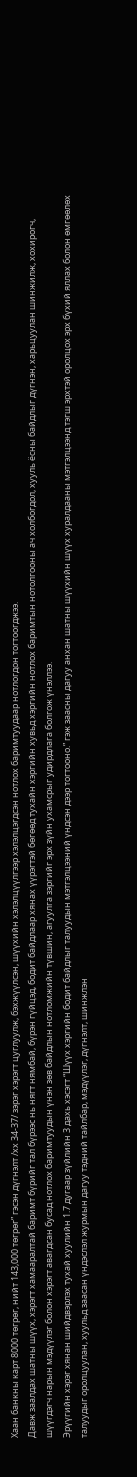Хаан банкны карт 8000 төгрөг, нийт 143,000 төгрөг” гэсэн дүгнэлт /хх 34-37/ зэрэг хэрэгт цуглуулж, бэхжүүлсэн, шүүхийн хэлэлцүүлгээр хэлэлцэгдсэн нотлох баримтуудаар нотлогдон тогтоогджээ.
Давж заалдах шатны шүүх, хэрэгт хамааралтай баримт бүрийг тал бүрээс нь нягт нямбай, бүрэн гүйцэд, бодит байдлаар хянах үүрэгтэй бөгөөд тухайн хэргийн хувьд хэргийн нотлох баримтын нотолгооны ач холбогдол, хууль ёсны байдлыг дүгнэн, харьцуулан шинжилж, хохирогч, шүүгдэгч нарын мэдүүлэг болон хэрэгт авагдсан бусад нотлох баримтуудын үнэн зөв байдлын нотломжийн түвшин, агуулга зэргийг эрх зүйн ухамсрыг удирдлага болгож үнэллээ.
Эрүүгийн хэрэг хянан шийдвэрлэх тухай хуулийн 1.7 дугаар зүйлийн 3 дахь хэсэгт “Шүүх хэргийн бодит байдлыг талуудын мэтгэлцээний үндсэн дээр тогтооно.” гэж заасны дагуу анхан шатны шүүхийн шүүх хуралдааны мэтгэлцээнд тэгш эрхтэй оролцох эрх бүхий яллах болон өмгөөлөх талуудыг оролцуулан, хуульд заасан үндэслэл журмын дагуу тэдний тайлбар, мэдүүлэг, дүгнэлт, шинжлэн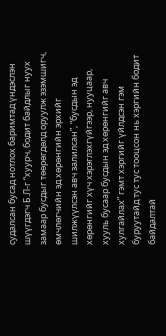судалсан бусад нотлох баримтад үндэслэн шүүгдэгч Б.Л-г “хуурч, бодит байдлыг нуух замаар бусдыг төөрөгдөлд оруулж эзэмшигч, өмчлөгчийн эд хөрөнгийн эрхийг шилжүүлсэн авч залилсан”, “бусдын эд хөрөнгийг хүч хэрэглэхгүйгээр, нууцаар, хууль бусаар бусдын эд хөрөнгийг авч хулгайлах” гэмт хэргийг үйлдсэн гэм буруутайд тус тус тооцсон нь хэргийн бодит байдалтай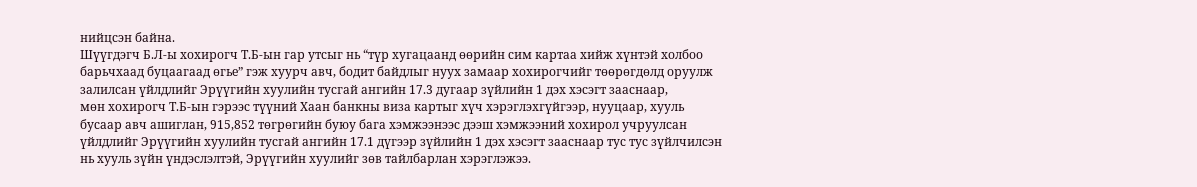нийцсэн байна.
Шүүгдэгч Б.Л-ы хохирогч Т.Б-ын гар утсыг нь “түр хугацаанд өөрийн сим картаа хийж хүнтэй холбоо барьчхаад буцаагаад өгье” гэж хуурч авч, бодит байдлыг нуух замаар хохирогчийг төөрөгдөлд оруулж залилсан үйлдлийг Эрүүгийн хуулийн тусгай ангийн 17.3 дугаар зүйлийн 1 дэх хэсэгт зааснаар,
мөн хохирогч Т.Б-ын гэрээс түүний Хаан банкны виза картыг хүч хэрэглэхгүйгээр, нууцаар, хууль бусаар авч ашиглан, 915,852 төгрөгийн буюу бага хэмжээнээс дээш хэмжээний хохирол учруулсан үйлдлийг Эрүүгийн хуулийн тусгай ангийн 17.1 дүгээр зүйлийн 1 дэх хэсэгт зааснаар тус тус зүйлчилсэн нь хууль зүйн үндэслэлтэй, Эрүүгийн хуулийг зөв тайлбарлан хэрэглэжээ.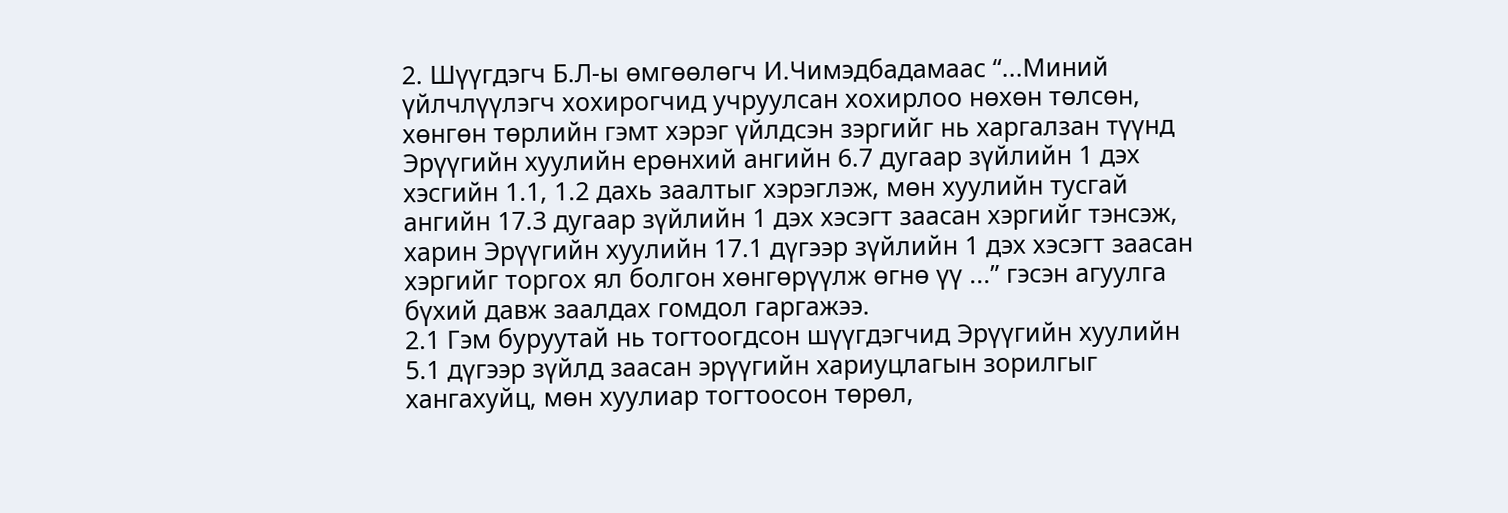2. Шүүгдэгч Б.Л-ы өмгөөлөгч И.Чимэдбадамаас “...Миний үйлчлүүлэгч хохирогчид учруулсан хохирлоо нөхөн төлсөн, хөнгөн төрлийн гэмт хэрэг үйлдсэн зэргийг нь харгалзан түүнд Эрүүгийн хуулийн ерөнхий ангийн 6.7 дугаар зүйлийн 1 дэх хэсгийн 1.1, 1.2 дахь заалтыг хэрэглэж, мөн хуулийн тусгай ангийн 17.3 дугаар зүйлийн 1 дэх хэсэгт заасан хэргийг тэнсэж, харин Эрүүгийн хуулийн 17.1 дүгээр зүйлийн 1 дэх хэсэгт заасан хэргийг торгох ял болгон хөнгөрүүлж өгнө үү ...” гэсэн агуулга бүхий давж заалдах гомдол гаргажээ.
2.1 Гэм буруутай нь тогтоогдсон шүүгдэгчид Эрүүгийн хуулийн 5.1 дүгээр зүйлд заасан эрүүгийн хариуцлагын зорилгыг хангахуйц, мөн хуулиар тогтоосон төрөл,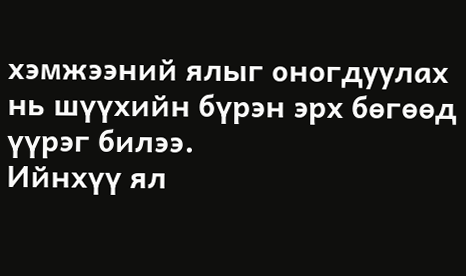хэмжээний ялыг оногдуулах нь шүүхийн бүрэн эрх бөгөөд үүрэг билээ.
Ийнхүү ял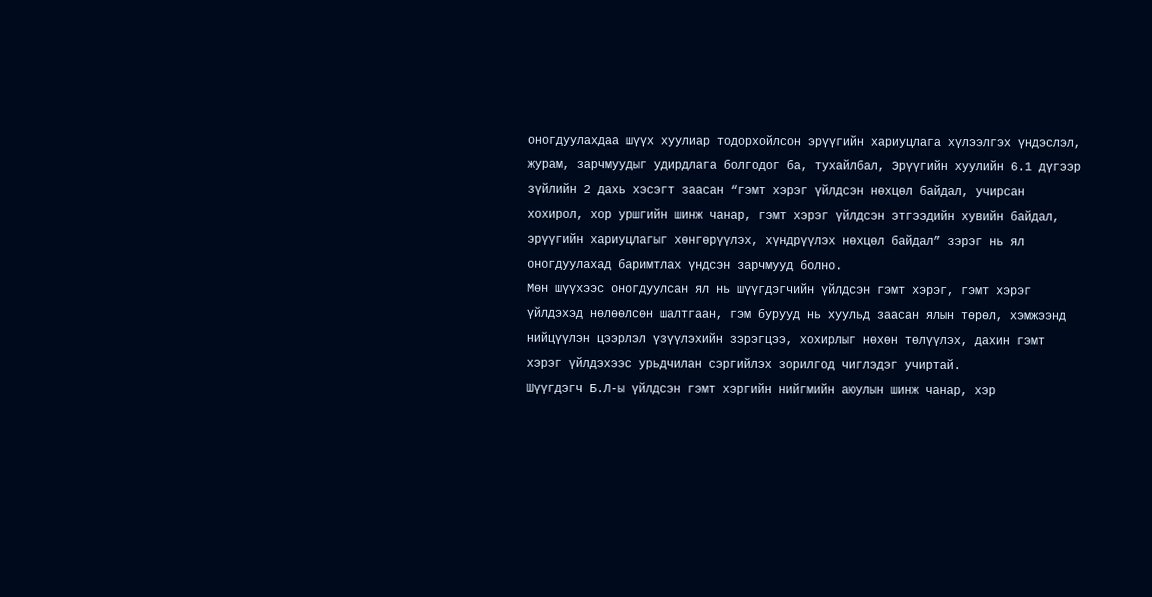оногдуулахдаа шүүх хуулиар тодорхойлсон эрүүгийн хариуцлага хүлээлгэх үндэслэл, журам, зарчмуудыг удирдлага болгодог ба, тухайлбал, Эрүүгийн хуулийн 6.1 дүгээр зүйлийн 2 дахь хэсэгт заасан “гэмт хэрэг үйлдсэн нөхцөл байдал, учирсан хохирол, хор уршгийн шинж чанар, гэмт хэрэг үйлдсэн этгээдийн хувийн байдал, эрүүгийн хариуцлагыг хөнгөрүүлэх, хүндрүүлэх нөхцөл байдал” зэрэг нь ял оногдуулахад баримтлах үндсэн зарчмууд болно.
Мөн шүүхээс оногдуулсан ял нь шүүгдэгчийн үйлдсэн гэмт хэрэг, гэмт хэрэг үйлдэхэд нөлөөлсөн шалтгаан, гэм бурууд нь хуульд заасан ялын төрөл, хэмжээнд нийцүүлэн цээрлэл үзүүлэхийн зэрэгцээ, хохирлыг нөхөн төлүүлэх, дахин гэмт хэрэг үйлдэхээс урьдчилан сэргийлэх зорилгод чиглэдэг учиртай.
Шүүгдэгч Б.Л-ы үйлдсэн гэмт хэргийн нийгмийн аюулын шинж чанар, хэр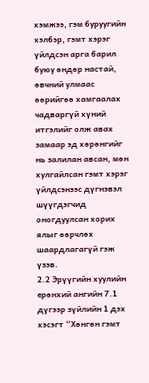хэмжээ, гэм буруугийн хэлбэр, гэмт хэрэг үйлдсэн арга барил буюу өндөр настай, өвчний улмаас өөрийгөө хамгаалах чадваргүй хүний итгэлийг олж авах замаар эд хөрөнгийг нь залилан авсан, мөн хулгайлсан гэмт хэрэг үйлдсэнээс дүгнэвэл шүүгдэгчид оногдуулсан хорих ялыг өөрчлөх шаардлагагүй гэж үзэв.
2.2 Эрүүгийн хуулийн ерөнхий ангийн 7.1 дүгээр зүйлийн 1 дэх хэсэгт “Хөнгөн гэмт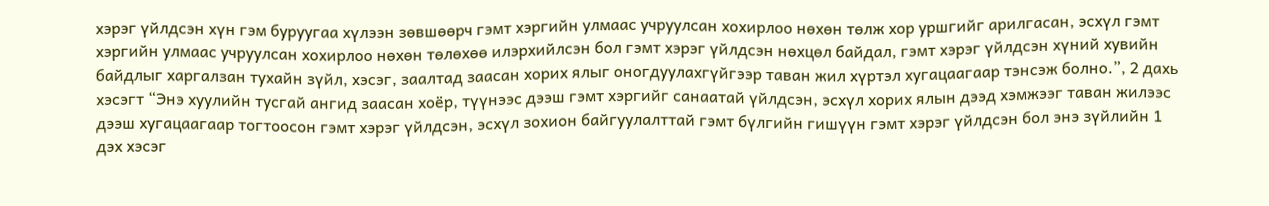хэрэг үйлдсэн хүн гэм буруугаа хүлээн зөвшөөрч гэмт хэргийн улмаас учруулсан хохирлоо нөхөн төлж хор уршгийг арилгасан, эсхүл гэмт хэргийн улмаас учруулсан хохирлоо нөхөн төлөхөө илэрхийлсэн бол гэмт хэрэг үйлдсэн нөхцөл байдал, гэмт хэрэг үйлдсэн хүний хувийн байдлыг харгалзан тухайн зүйл, хэсэг, заалтад заасан хорих ялыг оногдуулахгүйгээр таван жил хүртэл хугацаагаар тэнсэж болно.”, 2 дахь хэсэгт “Энэ хуулийн тусгай ангид заасан хоёр, түүнээс дээш гэмт хэргийг санаатай үйлдсэн, эсхүл хорих ялын дээд хэмжээг таван жилээс дээш хугацаагаар тогтоосон гэмт хэрэг үйлдсэн, эсхүл зохион байгуулалттай гэмт бүлгийн гишүүн гэмт хэрэг үйлдсэн бол энэ зүйлийн 1 дэх хэсэг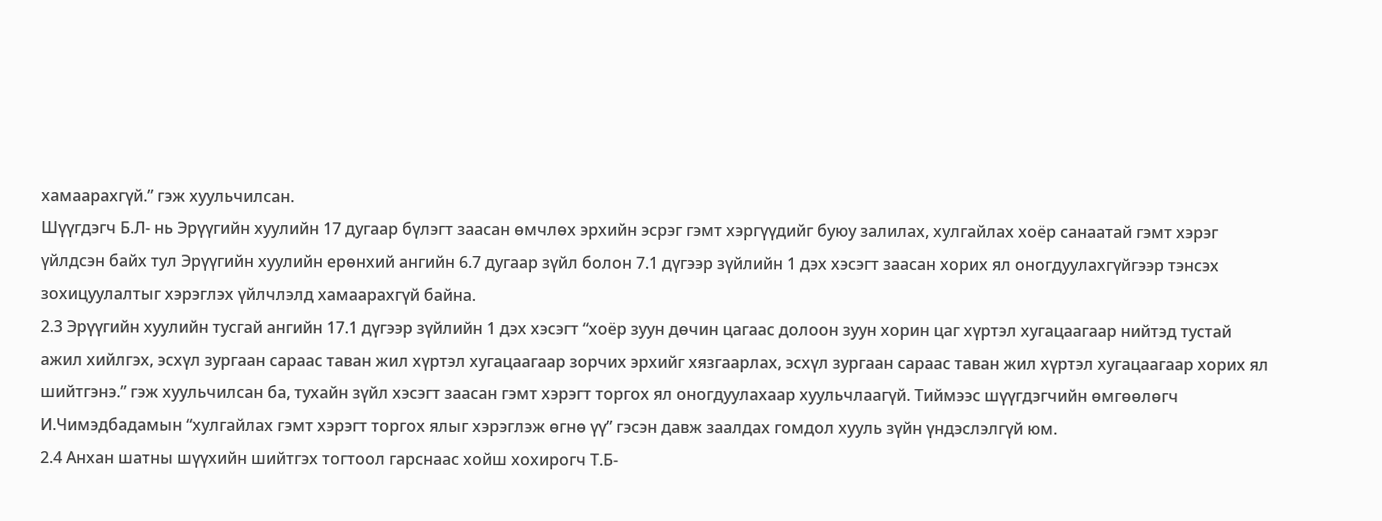хамаарахгүй.” гэж хуульчилсан.
Шүүгдэгч Б.Л- нь Эрүүгийн хуулийн 17 дугаар бүлэгт заасан өмчлөх эрхийн эсрэг гэмт хэргүүдийг буюу залилах, хулгайлах хоёр санаатай гэмт хэрэг үйлдсэн байх тул Эрүүгийн хуулийн ерөнхий ангийн 6.7 дугаар зүйл болон 7.1 дүгээр зүйлийн 1 дэх хэсэгт заасан хорих ял оногдуулахгүйгээр тэнсэх зохицуулалтыг хэрэглэх үйлчлэлд хамаарахгүй байна.
2.3 Эрүүгийн хуулийн тусгай ангийн 17.1 дүгээр зүйлийн 1 дэх хэсэгт “хоёр зуун дөчин цагаас долоон зуун хорин цаг хүртэл хугацаагаар нийтэд тустай ажил хийлгэх, эсхүл зургаан сараас таван жил хүртэл хугацаагаар зорчих эрхийг хязгаарлах, эсхүл зургаан сараас таван жил хүртэл хугацаагаар хорих ял шийтгэнэ.” гэж хуульчилсан ба, тухайн зүйл хэсэгт заасан гэмт хэрэгт торгох ял оногдуулахаар хуульчлаагүй. Тиймээс шүүгдэгчийн өмгөөлөгч И.Чимэдбадамын “хулгайлах гэмт хэрэгт торгох ялыг хэрэглэж өгнө үү” гэсэн давж заалдах гомдол хууль зүйн үндэслэлгүй юм.
2.4 Анхан шатны шүүхийн шийтгэх тогтоол гарснаас хойш хохирогч Т.Б-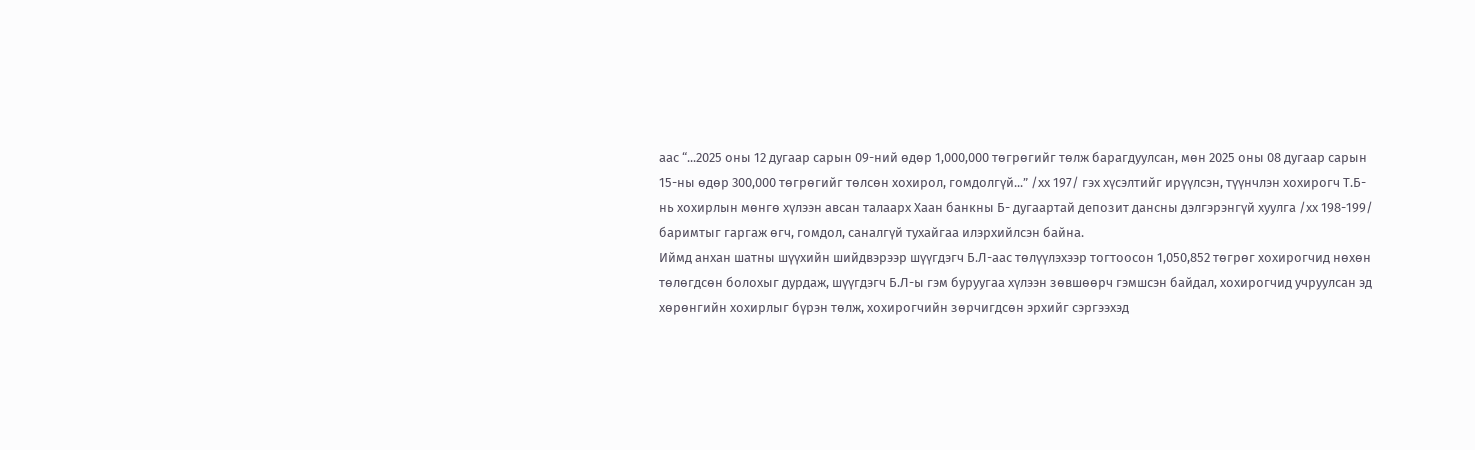аас “...2025 оны 12 дугаар сарын 09-ний өдөр 1,000,000 төгрөгийг төлж барагдуулсан, мөн 2025 оны 08 дугаар сарын 15-ны өдөр 300,000 төгрөгийг төлсөн хохирол, гомдолгүй...” /хх 197/ гэх хүсэлтийг ирүүлсэн, түүнчлэн хохирогч Т.Б- нь хохирлын мөнгө хүлээн авсан талаарх Хаан банкны Б- дугаартай депозит дансны дэлгэрэнгүй хуулга /хх 198-199/ баримтыг гаргаж өгч, гомдол, саналгүй тухайгаа илэрхийлсэн байна.
Иймд анхан шатны шүүхийн шийдвэрээр шүүгдэгч Б.Л-аас төлүүлэхээр тогтоосон 1,050,852 төгрөг хохирогчид нөхөн төлөгдсөн болохыг дурдаж, шүүгдэгч Б.Л-ы гэм буруугаа хүлээн зөвшөөрч гэмшсэн байдал, хохирогчид учруулсан эд хөрөнгийн хохирлыг бүрэн төлж, хохирогчийн зөрчигдсөн эрхийг сэргээхэд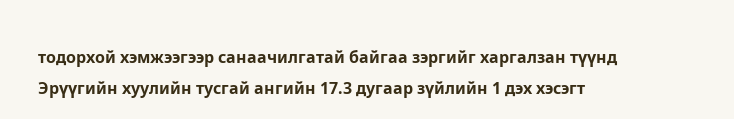тодорхой хэмжээгээр санаачилгатай байгаа зэргийг харгалзан түүнд Эрүүгийн хуулийн тусгай ангийн 17.3 дугаар зүйлийн 1 дэх хэсэгт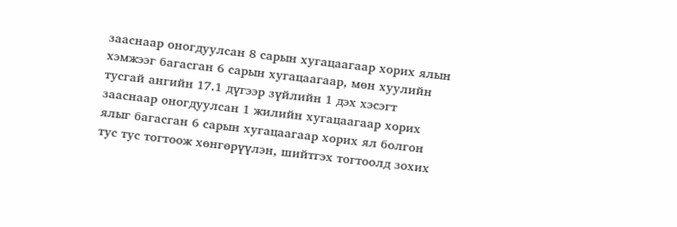зааснаар оногдуулсан 8 сарын хугацаагаар хорих ялын хэмжээг багасган 6 сарын хугацаагаар, мөн хуулийн тусгай ангийн 17.1 дүгээр зүйлийн 1 дэх хэсэгт зааснаар оногдуулсан 1 жилийн хугацаагаар хорих ялыг багасган 6 сарын хугацаагаар хорих ял болгон тус тус тогтоож хөнгөрүүлэн, шийтгэх тогтоолд зохих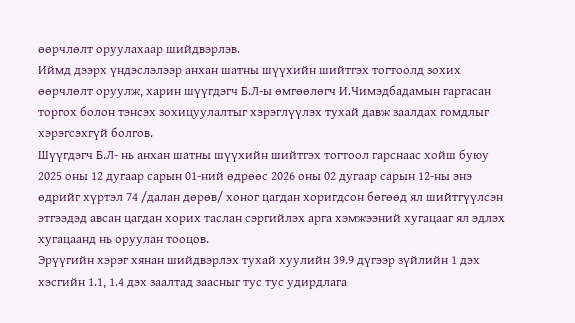өөрчлөлт оруулахаар шийдвэрлэв.
Иймд дээрх үндэслэлээр анхан шатны шүүхийн шийтгэх тогтоолд зохих өөрчлөлт оруулж, харин шүүгдэгч Б.Л-ы өмгөөлөгч И.Чимэдбадамын гаргасан торгох болон тэнсэх зохицуулалтыг хэрэглүүлэх тухай давж заалдах гомдлыг хэрэгсэхгүй болгов.
Шүүгдэгч Б.Л- нь анхан шатны шүүхийн шийтгэх тогтоол гарснаас хойш буюу 2025 оны 12 дугаар сарын 01-ний өдрөөс 2026 оны 02 дугаар сарын 12-ны энэ өдрийг хүртэл 74 /далан дөрөв/ хоног цагдан хоригдсон бөгөөд ял шийтгүүлсэн этгээдэд авсан цагдан хорих таслан сэргийлэх арга хэмжээний хугацааг ял эдлэх хугацаанд нь оруулан тооцов.
Эрүүгийн хэрэг хянан шийдвэрлэх тухай хуулийн 39.9 дүгээр зүйлийн 1 дэх хэсгийн 1.1, 1.4 дэх заалтад заасныг тус тус удирдлага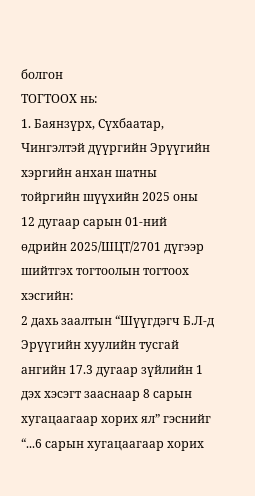болгон
ТОГТООХ нь:
1. Баянзүрх, Сүхбаатар, Чингэлтэй дүүргийн Эрүүгийн хэргийн анхан шатны тойргийн шүүхийн 2025 оны 12 дугаар сарын 01-ний өдрийн 2025/ШЦТ/2701 дүгээр шийтгэх тогтоолын тогтоох хэсгийн:
2 дахь заалтын “Шүүгдэгч Б.Л-д Эрүүгийн хуулийн тусгай ангийн 17.3 дугаар зүйлийн 1 дэх хэсэгт зааснаар 8 сарын хугацаагаар хорих ял” гэснийг “...6 сарын хугацаагаар хорих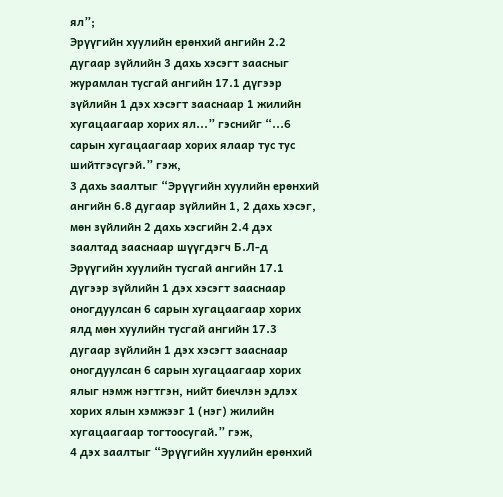ял”;
Эрүүгийн хуулийн ерөнхий ангийн 2.2 дугаар зүйлийн 3 дахь хэсэгт заасныг журамлан тусгай ангийн 17.1 дүгээр зүйлийн 1 дэх хэсэгт зааснаар 1 жилийн хугацаагаар хорих ял...” гэснийг “...6 сарын хугацаагаар хорих ялаар тус тус шийтгэсүгэй.” гэж,
3 дахь заалтыг “Эрүүгийн хуулийн ерөнхий ангийн 6.8 дугаар зүйлийн 1, 2 дахь хэсэг, мөн зүйлийн 2 дахь хэсгийн 2.4 дэх заалтад зааснаар шүүгдэгч Б.Л-д Эрүүгийн хуулийн тусгай ангийн 17.1 дүгээр зүйлийн 1 дэх хэсэгт зааснаар оногдуулсан 6 сарын хугацаагаар хорих ялд мөн хуулийн тусгай ангийн 17.3 дугаар зүйлийн 1 дэх хэсэгт зааснаар оногдуулсан 6 сарын хугацаагаар хорих ялыг нэмж нэгтгэн, нийт биечлэн эдлэх хорих ялын хэмжээг 1 (нэг) жилийн хугацаагаар тогтоосугай.” гэж,
4 дэх заалтыг “Эрүүгийн хуулийн ерөнхий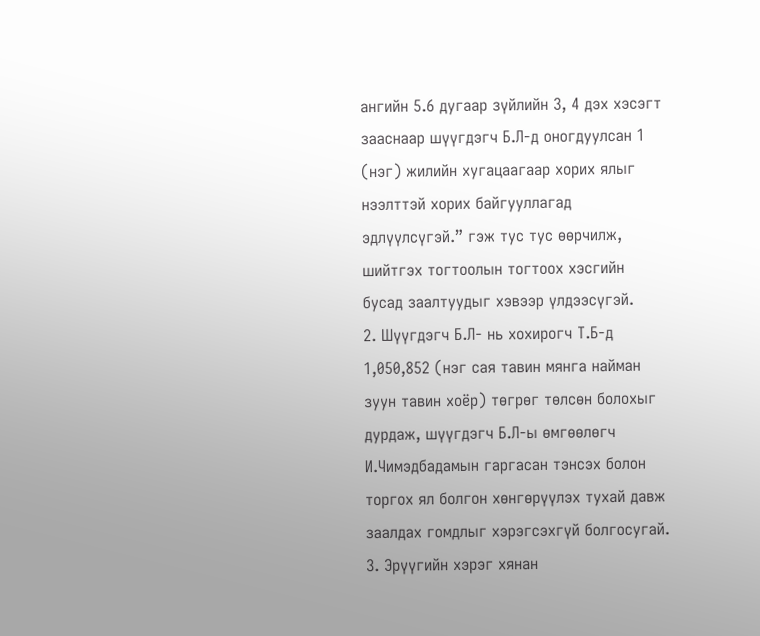ангийн 5.6 дугаар зүйлийн 3, 4 дэх хэсэгт зааснаар шүүгдэгч Б.Л-д оногдуулсан 1 (нэг) жилийн хугацаагаар хорих ялыг нээлттэй хорих байгууллагад эдлүүлсүгэй.” гэж тус тус өөрчилж, шийтгэх тогтоолын тогтоох хэсгийн бусад заалтуудыг хэвээр үлдээсүгэй.
2. Шүүгдэгч Б.Л- нь хохирогч Т.Б-д 1,050,852 (нэг сая тавин мянга найман зуун тавин хоёр) төгрөг төлсөн болохыг дурдаж, шүүгдэгч Б.Л-ы өмгөөлөгч И.Чимэдбадамын гаргасан тэнсэх болон торгох ял болгон хөнгөрүүлэх тухай давж заалдах гомдлыг хэрэгсэхгүй болгосугай.
3. Эрүүгийн хэрэг хянан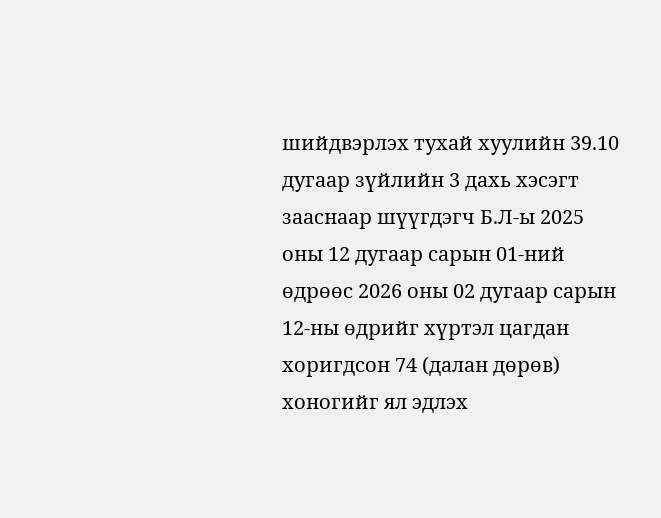шийдвэрлэх тухай хуулийн 39.10 дугаар зүйлийн 3 дахь хэсэгт зааснаар шүүгдэгч Б.Л-ы 2025 оны 12 дугаар сарын 01-ний өдрөөс 2026 оны 02 дугаар сарын 12-ны өдрийг хүртэл цагдан хоригдсон 74 (далан дөрөв) хоногийг ял эдлэх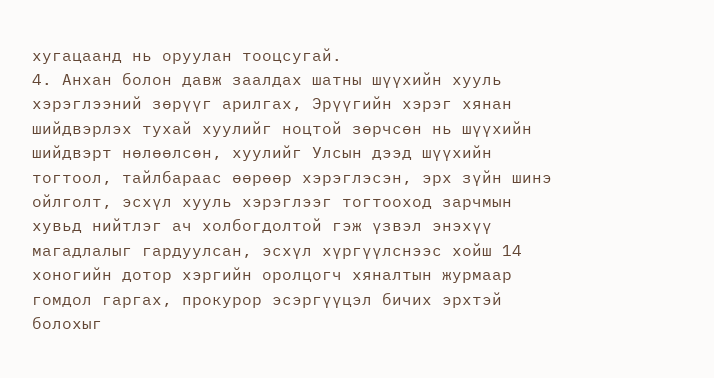хугацаанд нь оруулан тооцсугай.
4. Анхан болон давж заалдах шатны шүүхийн хууль хэрэглээний зөрүүг арилгах, Эрүүгийн хэрэг хянан шийдвэрлэх тухай хуулийг ноцтой зөрчсөн нь шүүхийн шийдвэрт нөлөөлсөн, хуулийг Улсын дээд шүүхийн тогтоол, тайлбараас өөрөөр хэрэглэсэн, эрх зүйн шинэ ойлголт, эсхүл хууль хэрэглээг тогтооход зарчмын хувьд нийтлэг ач холбогдолтой гэж үзвэл энэхүү магадлалыг гардуулсан, эсхүл хүргүүлснээс хойш 14 хоногийн дотор хэргийн оролцогч хяналтын журмаар гомдол гаргах, прокурор эсэргүүцэл бичих эрхтэй болохыг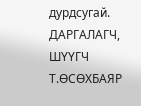дурдсугай.
ДАРГАЛАГЧ,
ШҮҮГЧ Т.ӨСӨХБАЯР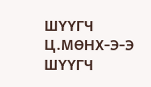ШҮҮГЧ Ц.МӨНХ-Э-Э
ШҮҮГЧ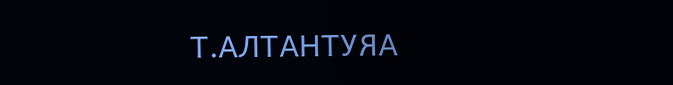Т.АЛТАНТУЯА